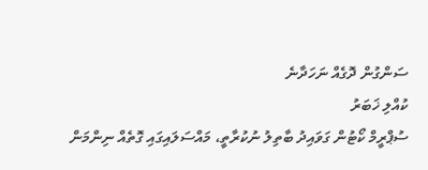ސަންގުން ދޮގެއް ނަހަދާނެ
ކުއްލި ޚަބަރު
ސުޕްރީމް ކޯޓުން ގަވައިދު ބާތިލު ނުކުރާތީ، މައްސަލައިގައި ގޮތެއް ނިންމަން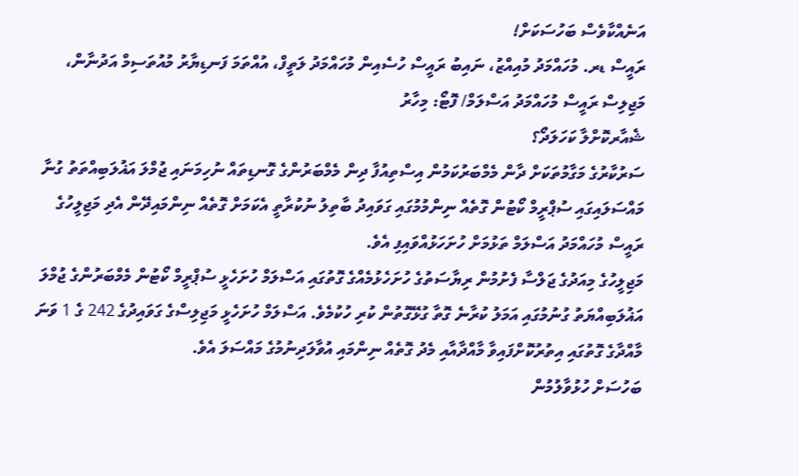އަނެއްކާވެސް ބަހުސަކަށް!
ރައީސް ޑރ. މުހައްމަދު މުއިއްޒު، ނައިބު ރައީސް ހުސެއިން މުހައްމަދު ލަތީފް، އުއްތަމަ ފަނޑިޔާރު މުއުތަސިމް އަދުނާން، މަޖިލިސް ރައީސް މުހައްމަދު އަސްލަމް/ ފޮޓޯ: މިހާރު
ޝެއާރކޮށްލާ ކަހަލަދޯ؟
ސަރުކާރުގެ މަގާމުތަކަށް ދާން މެމްބަރުކަމުން އިސްތިއުފާ ދިން މެމްބަރުންގެ ގޮނޑިތައް ނުހިމަނައި ޖުމްލަ އަޣުލަބިއްތަތު ގުނާ މައްސަލައިގައި ސުޕްރީމް ކޯޓުން ގޮތެއް ނިންމުމުގައި ގަވައިދު ބާތިލު ނުކުރާތީ އެކަމަށް ގޮތެއް ނިންމައިދޭން އެދި މަޖިލީހުގެ ރައީސް މުހައްމަދު އަސްލަމް ތަޅުމަށް ހުށަހަޅުއްވައިފި އެވެ.
މަޖިލީހުގެ މިއަދުގެ ޖަލްސާ ފެށުމުން ރިޔާސަތުގެ ހުށަހެޅުމެއްގެ ގޮތުގައި އަސްލަމް ހުށަހެޅީ ސުޕްރީމް ކޯޓުން މެމްބަރުންގެ ޖުމްލަ އަޣުލަބިއްޔަތު ގުނުމުގައި އަމަލު ކުރާނެ ގޮތާ ގުޅޭގޮތުން ކުރި ހުކުމެވެ. އަސްލަމް ހުށަހެޅީ މަޖިލިސްގެ ގަވައިދުގެ 242 ގެ 1 ވަނަ މާއްދާގެ ގޮތުގައި އިތުރުކޮށްފައިވާ މާއްދާއާއި މެދު ގޮތެއް ނިންމައި އުވާލަދިނުމުގެ މައްސަލަ އެވެ.
ބަހުސަށް ހުޅުވާލުމުން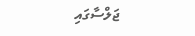ޖަލްސާގައި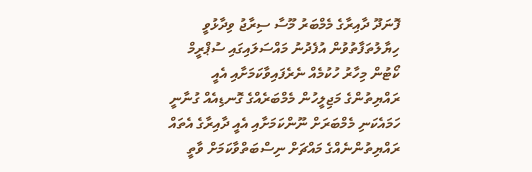ފޮނަދޫ ދާއިރާގެ މެމްބަރު މޫސާ ސިރާޖު ވިދާޅުވީ ހިޔާލުތަފާތުވުން އުފެދުނު މައްސަލައިގައި ސުޕްރީމް ކޯޓުން މިހާރު ހުކުމެއް ނެރެފައިވާކަމަށާއި އެއީ ރައްޔިތުންގެ މަޖިލީހުން މެމްބަރެއްގެ ގޮނޑިއެއް ގުނާނީ ހަމައެކަނި މެމްބަރަށް ނޫންކަމަށާއި އެއީ ދާއިރާގެ އެތައް ރައްޔިތުންނެއްގެ މައްޗަށް ނިސްބަތްވާކަމަށް ވާތީ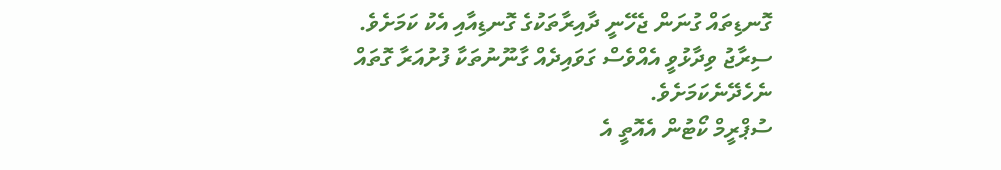ގޮނޑިތައް ގުނަން ޖެހޭނީ ދާއިރާތަކުގެ ގޮނޑިއާއި އެކު ކަމަށެވެ.
ސިރާޖު ވިދާޅުވީ އެއްވެސް ގަވައިދެއް ގާނޫނުތަކާ ފުށުއަރާ ގޮތައް ނެހެދޭނެކަމަށެވެ.
ސުޕްރީމް ކޯޓުން އެއޮތީ އެ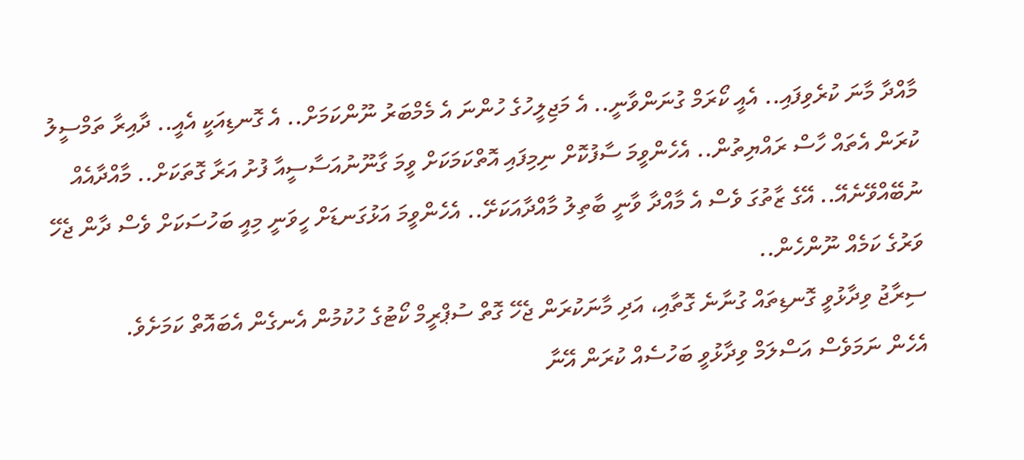މާއްދާ މާނަ ކުރެވިފައި.. އެއީ ކޯރަމް ގުނަންވާނީ.. އެ މަޖިލީހުގެ ހުންނަ އެ މެމްބަރު ނޫންކަމަށް.. އެ ގޮނޑިއަކީ އެއީ.. ދާއިރާ ތަމްސީލު ކުރަން އެތައް ހާސް ރައްޔިތުން.. އެހެންވީމަ ސާފުކޮށް ނިމިފައި އޮތްކަމަކަށް ވީމަ ގާނޫނުއަސާސީއާ ފުށު އަރާ ގޮތަކަށް.. މާއްދާއެއް ނުބޭއްވޭނެއޭ.. އޭގެ ޒާތުގަ ވެސް އެ މާއްދާ ވާނީ ބާތިލު މާއްދާއަކަށޭ.. އެހެންވީމަ އަޅުގަނޑަށް ހީވަނީ މިއީ ބަހުސަކަށް ވެސް ދާން ޖެހޭ ވަރުގެ ކަމެއް ނޫންހެން..
ސިރާޖު ވިދާޅުވީ ގޮނޑިތައް ގުނާނެ ގޮތާއި، އަދި މާނަކުރަން ޖެހޭ ގޮތް ސުޕްރީމް ކޯޓުގެ ހުކުމުން އެނގެން އެބައޮތް ކަމަށެވެ.
އެހެން ނަމަވެސް އަސްލަމް ވިދާޅުވީ ބަހުސެއް ކުރަން އޭނާ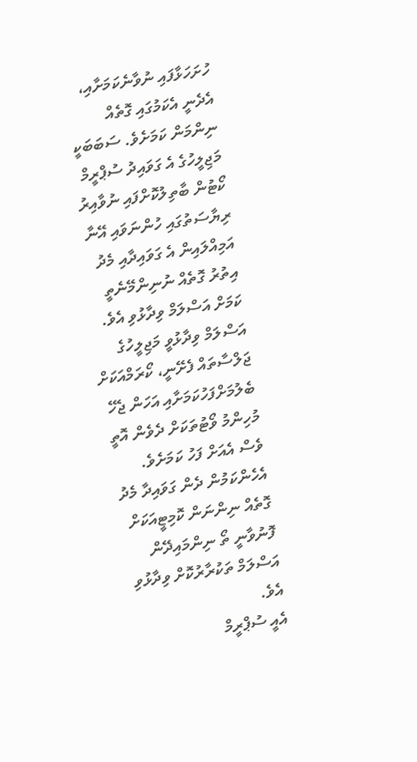ހުށަހަޅާފައި ނުވާނެކަމަށާއި، އެދެނީ އެކަމުގައި ގޮތެއް ނިންމަން ކަމަށެވެ. ސަބަބަކީ މަޖިލީހުގެ އެ ގަވައިދު ސުޕްރީމް ކޯޓުން ބާތިލުކޮށްފައި ނުވާއިރު ރިޔާސަތުގައި ހުންނަވައި އޭނާ އަމިއްލައިން އެ ގަވައިދާއި މެދު އިތުރު ގޮތެއް ނުނިންމޭނެތީ ކަމަށް އަސްލަމް ވިދާޅުވި އެވެ.
އަސްލަމް ވިދާޅުވީ މަޖިލީހުގެ ޖަލްސާތައް ފެށޭނީ، ކޯރަމްއަކަށް ބެލުމަށްފަހުކަމަށާއި އަހަން ޖެހޭ މުހިންމު ވޯޓުތަކަށް ދެވެން އޮތީ ވެސް އެއަށް ފަހު ކަމަށެވެ. އެހެންކަމުން ދެން ގަވައިދާ މެދު ގޮތެއް ނިންނަން ކޮމިޓީއަކަށް ފޮނުވާނީ ތޯ ނިންމައިދޭން އަސްލަމް ތަކުރާރުކޮށް ވިދާޅުވި އެވެ.
އެއީ ސުޕްރީމް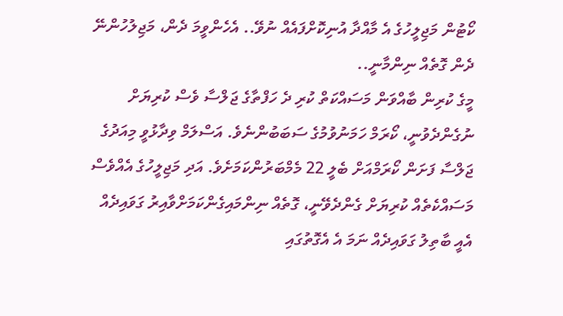ކޯޓުން މަޖިލީހުގެ އެ މާއްދާ އުނިކޮށްފައެއް ނުވޭ.. އެހެންވީމަ ދެން، މަޖިލުހުންނޭ ދެން ގޮތެއް ނިންމާނީ..
މީގެ ކުރިން ބާއްވަން މަސައްކަތް ކުރި ދެ ހަފްތާގެ ޖަލްސާ ވެސް ކުރިޔަށް ނުގެންދެވުނީ، ކޯރަމް ހަމަނުވުމުގެ ސަބަބުންނެވެ. އަސްލަމް ވިދާޅުވީ މިއަދުގެ ޖަލްސާ ފަށަން ކޯރަމްއަށް ބެލީ 22 މެމްބަރުންކަމަށެވެ. އަދި މަޖިލީހުގެ އެއްވެސް މަސައްކެތެއް ކުރިޔަށް ގެންދެވޭނީ، ގޮތެއް ނިންމައިގެންކަމަށްވާއިރު ގަވައިދެއް އެއީ ބާތިލު ގަވައިދެއް ނަމަ އެ އެގޮތުގައި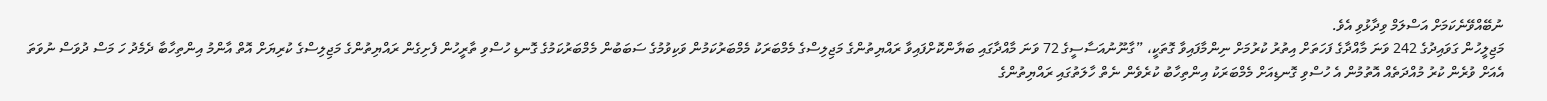ނުބޭއްވޭނެކަމަށް އަސްލަމް ވިދާޅުވި އެވެ.
މަޖިލީހުން ގަވައިދުގެ 242 ވަނަ މާއްދާގެ ފަހަތަށް އިތުރު ކުރުމަށް ނިންމާފައިވާ ގޮތަކީ، ”ގާނޫނުއަސާސީގެ 72 ވަނަ މާއްދާގައި ބަޔާންކޮށްފައިވާ ރައްޔިތުންގެ މަޖިލިސްގެ މެމްބަރަކު މެމްބަރުކަމުން ވަކިވުމުގެ ސަބަބުން މެމްބަރުކަމުގެ ގޮނޑި ހުސްވި ތާރީހުން ފެށިގެން ރައްޔިތުންގެ މަޖިލިސްގެ ކުރިޔަށް އޮތް އާންމު އިންތިހާބާ ދެމެދު ހަ މަސް ދުވަސް ނުވަތަ އެއަށް ވުރެން ކުރު މުއްދަތެއް އޮތުމުން އެ ހުސްވި ގޮނޑިއަށް މެމްބަރަކު އިންތިހާބު ކުރެވެން ނެތް ހާލަތުގައި ރައްޔިތުންގެ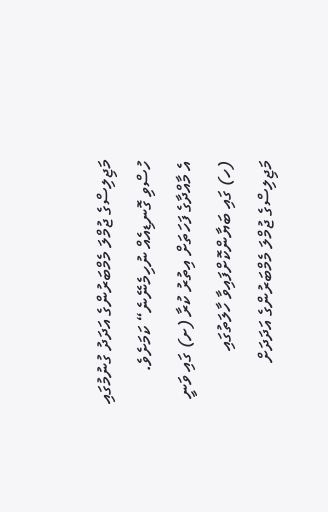މަޖިލިސްގެ ޖުމްލަ މެމްބަރުންގެ އަދަދު ގުނުމުގައި ހުސްވި ގޮނޑިއެއް ނުހިމެނޭނެ“ ކަމަށެވެ.
އެ މާއްދާގެ ފަހަތަށް އިތުރު ކުރާ (ށ) ގައި ވަނީ (ހ) ގައި ބަޔާންކޮށްފައިވާ ހާލަތުގައި މަޖިލިސްގެ ޖުމްލަ މެމްބަރުންގެ އަދަދަށް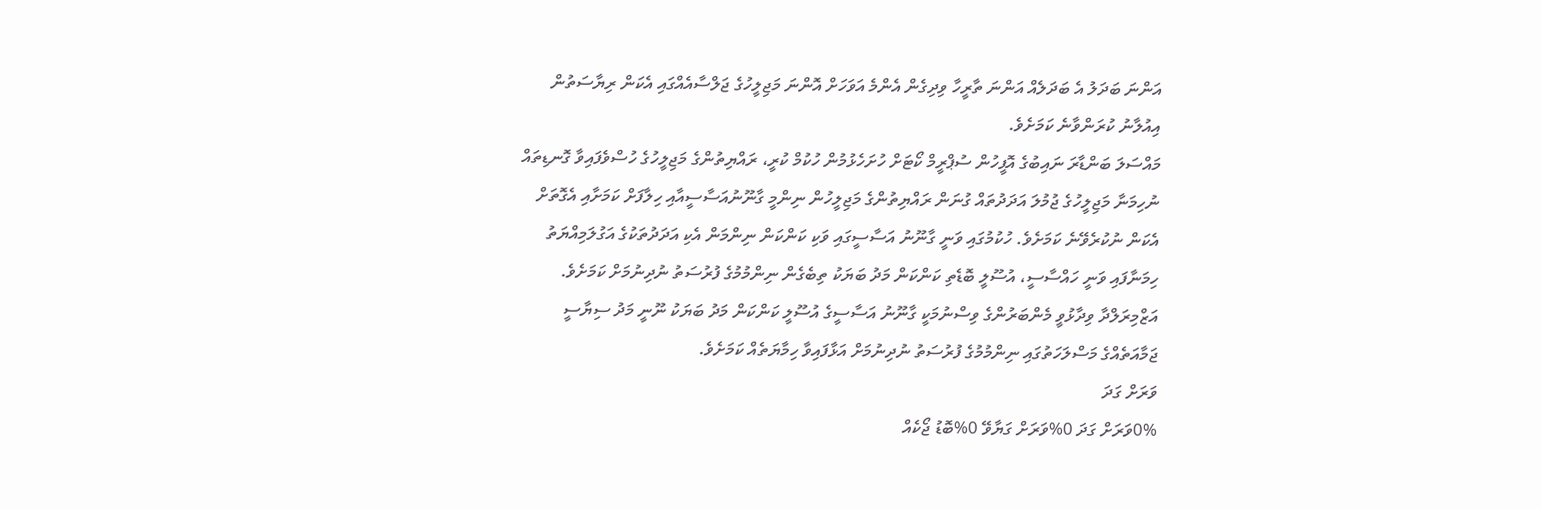އަންނަ ބަދަލު އެ ބަދަލެއް އަންނަ ތާރީހާ ވިދިގެން އެންމެ އަވަހަށް އޮންނަ މަޖިލީހުގެ ޖަލްސާއެއްގައި އެކަން ރިޔާސަތުން އިއުލާނު ކުރަންވާނެ ކަމަށެވެ.
މައްސަލަ ބަންޑާރަ ނައިބުގެ އޮފީހުން ސުޕްރީމް ކޯޓަށް ހުށަހެޅުމުން ހުކުމް ކުރީ، ރައްޔިތުންގެ މަޖިލީހުގެ ހުސްވެފައިވާ ގޮނޑިތައް ނުހިމަނާ މަޖިލީހުގެ ޖުމުލަ އަދަދުތައް ގުނަން ރައްޔިތުންގެ މަޖިލީހުން ނިންމީ ގާނޫނުއަސާސީއާއި ހިލާފަށް ކަމަށާއި އެގޮތަށް އެކަން ނުކުރެވޭނެ ކަމަށެވެ. ހުކުމުގައި ވަނީ ގާނޫނު އަސާސީގައި ވަކި ކަންކަން ނިންމަން އެކި އަދަދުތަކުގެ އަގުލަމިއްޔަތު ހިމަނާފައި ވަނީ ހައްސާސީ، އުސޫލީ ބޮޑެތި ކަންކަން މަދު ބަޔަކު ތިބެގެން ނިންމުމުގެ ފުރުސަތު ނުދިނުމަށް ކަމަށެވެ. އަޒްމިރަލްދާ ވިދާޅުވީ މެންބަރުންގެ ވިސްނުމަކީ ގާނޫނު އަސާސީގެ އުސޫލީ ކަންކަން މަދު ބަޔަކު ނޫނީ މަދު ސިޔާސީ ޖަމާއަތެއްގެ މަސްލަހަތުގައި ނިންމުމުގެ ފުރުސަތު ނުދިނުމަށް އަޅާފައިވާ ހިމާޔަތެއް ކަމަށެވެ.
ވަރަށް ގަދަ
0%ވަރަށް ގަދަ 0%ވަރަށް ގަޔާވޭ 0%ބޮޑު ޖޯކެއް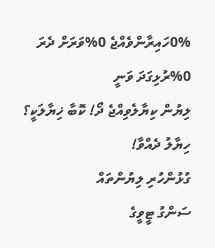0%ހައިރާންވެއްޖެ 0%ވަރަށް ދެރަ 0%ރުޅިގަދަ ވަނީ
ލިޔުން ކިޔާލެވިއްޖެ ދޯ! ކޮބާ ޚިޔާލަކީ؟
ހިޔާލު ދެއްވާ!
ގުޅުންހުރި ލިޔުންތައް
ސަންގު ޓީވީގެ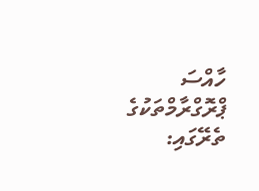ހާއްސަ ޕްރޮގްރާމްތަކުގެ ތެރޭގައި: